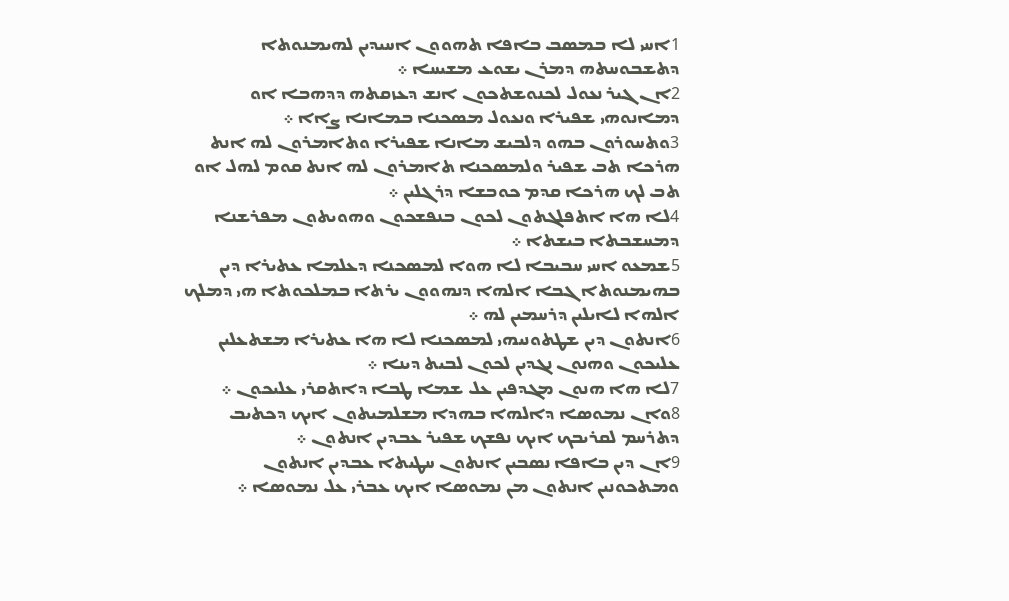1ܐܚܝ ܠܐ ܒܡܤܒ ܒܐܦܐ ܬܗܘܘܢ ܐܚܝܕܝܢ ܠܗܝܡܢܘܬܐ ܕܬܫܒܘܚܬܗ ܕܡܪܢ ܝܫܘܥ ܡܫܝܚܐ ܀
2ܐܢ ܓܝܪ ܢܥܘܠ ܠܟܢܘܫܬܟܘܢ ܐܢܫ ܕܥܙܩܬܗ ܕܕܗܒܐ ܐܘ ܕܡܐܢܘܗܝ ܫܦܝܪܐ ܘܢܥܘܠ ܡܤܟܢܐ ܒܡܐܢܐ ܨܐܐ ܀
3ܘܬܚܘܪܘܢ ܒܗܘ ܕܠܒܝܫ ܡܐܢܐ ܫܦܝܪܐ ܘܬܐܡܪܘܢ ܠܗ ܐܢܬ ܗܪܟܐ ܬܒ ܫܦܝܪ ܘܠܡܤܟܢܐ ܬܐܡܪܘܢ ܠܗ ܐܢܬ ܩܘܡ ܠܗܠ ܐܘ ܬܒ ܠܟ ܗܪܟܐ ܩܕܡ ܟܘܒܫܐ ܕܪܓܠܝܢ ܀
4ܠܐ ܗܐ ܐܬܦܠܓܬܘܢ ܠܟܘܢ ܒܢܦܫܟܘܢ ܘܗܘܝܬܘܢ ܡܦܪܫܢܐ ܕܡܚܫܒܬܐ ܒܝܫܬܐ ܀
5ܫܡܥܘ ܐܚܝ ܚܒܝܒܐ ܠܐ ܗܘܐ ܠܡܤܟܢܐ ܕܥܠܡܐ ܥܬܝܪܐ ܕܝܢ ܒܗܝܡܢܘܬܐ ܓܒܐ ܐܠܗܐ ܕܢܗܘܘܢ ܝܪܬܐ ܒܡܠܟܘܬܐ ܗܝ ܕܡܠܟ ܐܠܗܐ ܠܐܝܠܝܢ ܕܪܚܡܝܢ ܠܗ ܀
6ܐܢܬܘܢ ܕܝܢ ܫܛܬܘܢܝܗܝ ܠܡܤܟܢܐ ܠܐ ܗܐ ܥܬܝܪܐ ܡܫܬܥܠܝܢ ܥܠܝܟܘܢ ܘܗܢܘܢ ܢܓܕܝܢ ܠܟܘܢ ܠܒܝܬ ܕܝܢܐ ܀
7ܠܐ ܗܐ ܗܢܘܢ ܡܓܕܦܝܢ ܥܠ ܫܡܐ ܛܒܐ ܕܐܬܩܪܝ ܥܠܝܟܘܢ ܀
8ܘܐܢ ܢܡܘܤܐ ܕܐܠܗܐ ܒܗܕܐ ܡܫܠܡܝܬܘܢ ܐܝܟ ܕܟܬܝܒ ܕܬܪܚܡ ܠܩܪܝܒܟ ܐܝܟ ܢܦܫܟ ܫܦܝܪ ܥܒܕܝܢ ܐܢܬܘܢ ܀
9ܐܢ ܕܝܢ ܒܐܦܐ ܢܤܒܝܢ ܐܢܬܘܢ ܚܛܝܬܐ ܥܒܕܝܢ ܐܢܬܘܢ ܘܡܬܟܘܢܝܢ ܐܢܬܘܢ ܡܢ ܢܡܘܤܐ ܐܝܟ ܥܒܪܝ ܥܠ ܢܡܘܤܐ ܀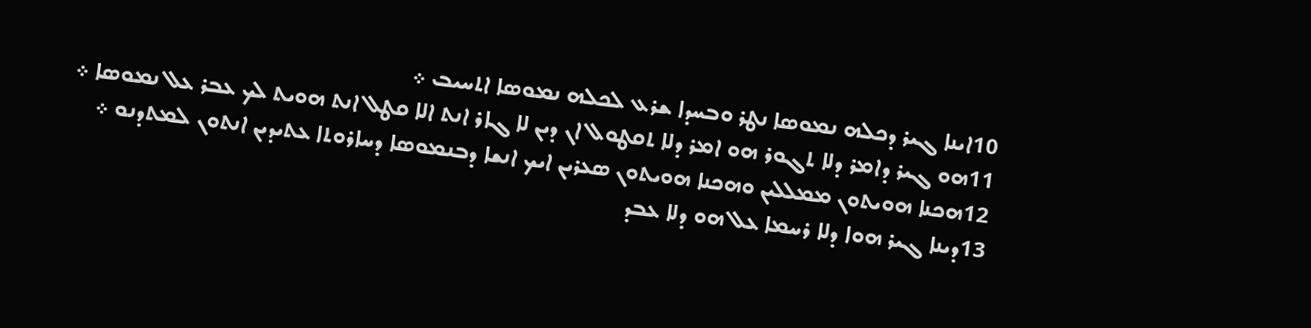10ܐܝܢܐ ܓܝܪ ܕܟܠܗ ܢܡܘܤܐ ܢܛܪ ܘܒܚܕܐ ܫܪܥ ܠܟܠܗ ܢܡܘܤܐ ܐܬܚܝܒ ܀
11ܗܘ ܓܝܪ ܕܐܡܪ ܕܠܐ ܬܓܘܪ ܗܘ ܐܡܪ ܕܠܐ ܬܩܛܘܠ ܐܢ ܕܝܢ ܠܐ ܓܐܪ ܐܢܬ ܐܠܐ ܩܛܠ ܐܢܬ ܗܘܝܬ ܠܟ ܥܒܪ ܥܠ ܢܡܘܤܐ ܀
12ܗܟܢܐ ܗܘܝܬܘܢ ܡܡܠܠܝܢ ܘܗܟܢܐ ܗܘܝܬܘܢ ܤܥܪܝܢ ܐܝܟ ܐܢܫܐ ܕܒܢܡܘܤܐ ܕܚܐܪܘܬܐ ܥܬܝܕܝܢ ܐܢܬܘܢ ܠܡܬܕܢܘ ܀
13ܕܝܢܐ ܓܝܪ ܗܘܐ ܕܠܐ ܪܚܡܐ ܥܠ ܗܘ ܕܠܐ ܥܒܕ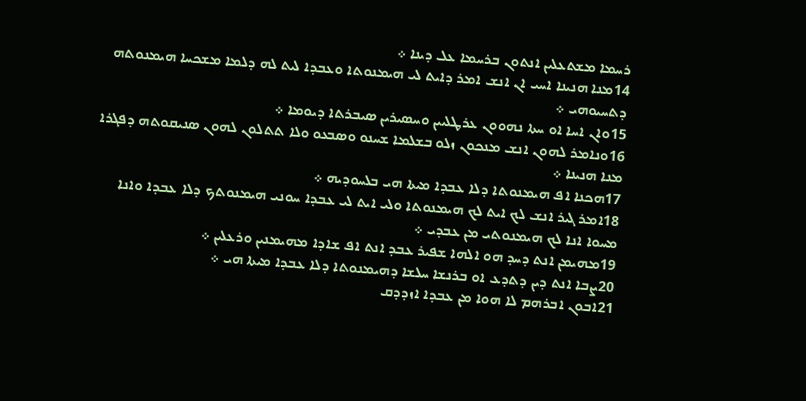ܪܚܡܐ ܡܫܬܥܠܝܢ ܐܢܬܘܢ ܒܪܚܡܐ ܥܠ ܕܝܢܐ ܀
14ܡܢܐ ܗܢܝܢܐ ܐܚܝ ܐܢ ܐܢܫ ܐܡܪ ܕܐܝܬ ܠܝ ܗܝܡܢܘܬܐ ܘܥܒܕܐ ܠܝܬ ܠܗ ܕܠܡܐ ܡܫܟܚܐ ܗܝܡܢܘܬܗ ܕܬܚܝܘܗܝ ܀
15ܘܐܢ ܐܚܐ ܐܘ ܚܬܐ ܢܗܘܘܢ ܥܪܛܠܝܝܢ ܘܚܤܝܪܝܢ ܤܝܒܪܬܐ ܕܝܘܡܐ ܀
16ܘܢܐܡܪ ܠܗܘܢ ܐܢܫ ܡܢܟܘܢ ܙܠܘ ܒܫܠܡܐ ܫܚܢܘ ܘܤܒܥܘ ܘܠܐ ܬܬܠܘܢ ܠܗܘܢ ܤܢܝܩܘܬܗ ܕܦܓܪܐ ܡܢܐ ܗܢܝܢܐ ܀
17ܗܟܢܐ ܐܦ ܗܝܡܢܘܬܐ ܕܠܐ ܥܒܕܐ ܡܝܬܐ ܗܝ ܒܠܚܘܕܝܗ ܀
18ܐܡܪ ܓܝܪ ܐܢܫ ܠܟ ܐܝܬ ܠܟ ܗܝܡܢܘܬܐ ܘܠܝ ܐܝܬ ܠܝ ܥܒܕܐ ܚܘܢܝ ܗܝܡܢܘܬܟ ܕܠܐ ܥܒܕܐ ܘܐܢܐ ܡܚܘܐ ܐܢܐ ܠܟ ܗܝܡܢܘܬܝ ܡܢ ܥܒܕܝ ܀
19ܡܗܝܡܢ ܐܢܬ ܕܚܕ ܗܘ ܐܠܗܐ ܫܦܝܪ ܥܒܕ ܐܢܬ ܐܦ ܫܐܕܐ ܡܗܝܡܢܝܢ ܘܪܥܠܝܢ ܀
20ܨܒܐ ܐܢܬ ܕܝܢ ܕܬܕܥ ܐܘ ܒܪܢܫܐ ܚܠܫܐ ܕܗܝܡܢܘܬܐ ܕܠܐ ܥܒܕܐ ܡܝܬܐ ܗܝ ܀
21ܐܒܘܢ ܐܒܪܗܡ ܠܐ ܗܘܐ ܡܢ ܥܒܕܐ ܐܙܕܕܩ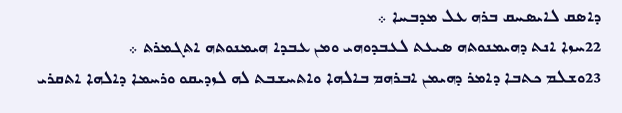ܕܐܤܩ ܠܐܝܤܚܩ ܒܪܗ ܥܠ ܡܕܒܚܐ ܀
22ܚܙܐ ܐܢܬ ܕܗܝܡܢܘܬܗ ܤܝܥܬ ܠܥܒܕܘܗܝ ܘܡܢ ܥܒܕܐ ܗܝܡܢܘܬܗ ܐܬܓܡܪܬ ܀
23ܘܫܠܡ ܟܬܒܐ ܕܐܡܪ ܕܗܝܡܢ ܐܒܪܗܡ ܒܐܠܗܐ ܘܐܬܚܫܒܬ ܠܗ ܠܙܕܝܩܘ ܘܪܚܡܐ ܕܐܠܗܐ ܐܬܩܪܝ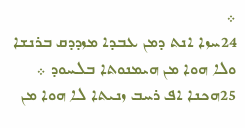܀
24ܚܙܐ ܐܢܬ ܕܡܢ ܥܒܕܐ ܡܙܕܕܩ ܒܪܢܫܐ ܘܠܐ ܗܘܐ ܡܢ ܗܝܡܢܘܬܐ ܒܠܚܘܕ ܀
25ܗܟܢܐ ܐܦ ܪܚܒ ܙܢܝܬܐ ܠܐ ܗܘܐ ܡܢ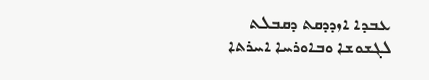ܥܒܕܐ ܐܙܕܕܩܬ ܕܩܒܠܬ ܠܓܫܘܫܐ ܘܒܐܘܪܚܐ ܐܚܪܬܐ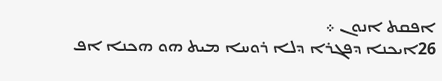ܐܦܩܬ ܐܢܘܢ ܀
26ܐܝܟܢܐ ܕܦܓܪܐ ܕܠܐ ܪܘܚܐ ܡܝܬ ܗܘ ܗܟܢܐ ܐܦ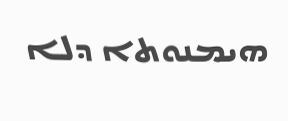ܗܝܡܢܘܬܐ ܕܠܐ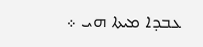ܥܒܕܐ ܡܝܬܐ ܗܝ ܀